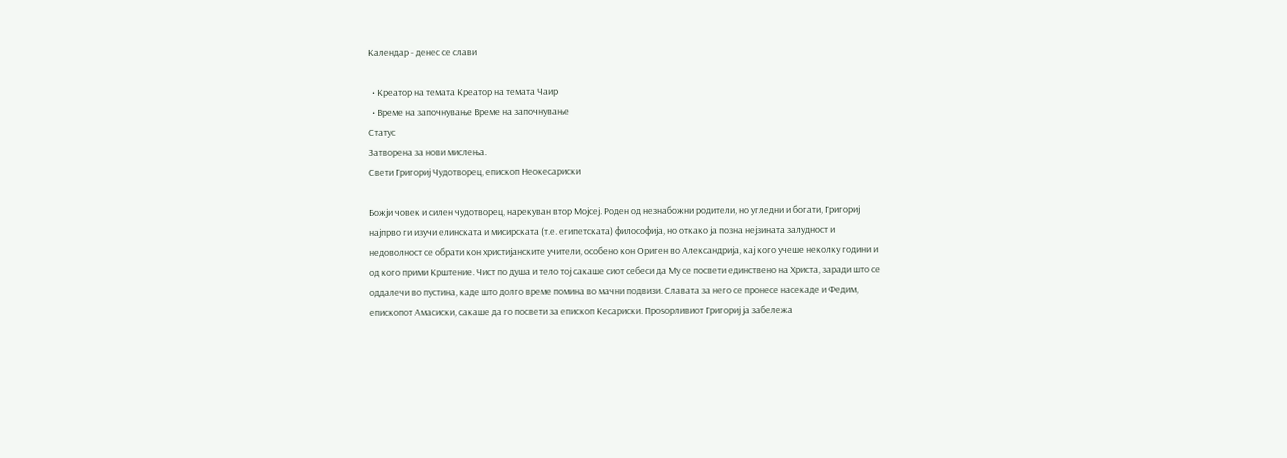Календар - денес се слави

  • Креатор на темата Креатор на темата Чаир
  • Време на започнување Време на започнување
Статус
Затворена за нови мислења.
Свети Григориј Чудотворец, епископ Неокесариски

Божји човек и силен чудотворец, нарекуван втор Мојсеј. Роден од незнабожни родители, но угледни и богати, Григориј најпрво ги изучи елинската и мисирската (т.е. египетската) философија, но откако ја позна нејзината залудност и недоволност се обрати кон христијанските учители, особено кон Ориген во Александрија, кај кого учеше неколку години и од кого прими Крштение. Чист по душа и тело тој сакаше сиот себеси да Му се посвети единствено на Христа, заради што се оддалечи во пустина, каде што долго време помина во мачни подвизи. Славата за него се пронесе насекаде и Федим, епископот Амасиски, сакаше да го посвети за епископ Кесариски. Проѕорливиот Григориј ја забележа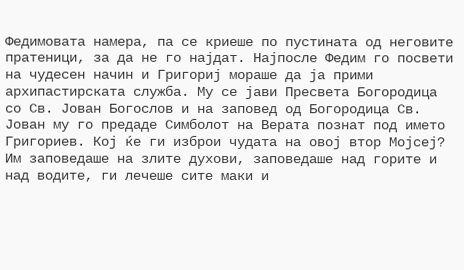Федимовата намера, па се криеше по пустината од неговите пратеници, за да не го најдат. Најпосле Федим го посвети на чудесен начин и Григориј мораше да ја прими архипастирската служба. Му се јави Пресвета Богородица со Св. Јован Богослов и на заповед од Богородица Св. Јован му го предаде Симболот на Верата познат под името Григориев. Кој ќе ги изброи чудата на овој втор Мојсеј? Им заповедаше на злите духови, заповедаше над горите и над водите, ги лечеше сите маки и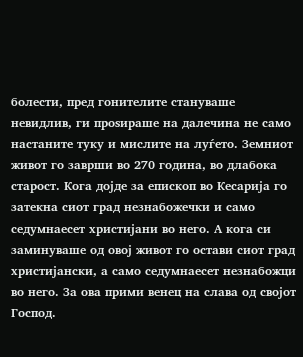болести, пред гонителите стануваше невидлив, ги проѕираше на далечина не само настаните туку и мислите на луѓето. Земниот живот го заврши во 270 година, во длабока старост. Кога дојде за епископ во Кесарија го затекна сиот град незнабожечки и само седумнаесет христијани во него. А кога си заминуваше од овој живот го остави сиот град христијански, а само седумнаесет незнабожци во него. За ова прими венец на слава од својот Господ.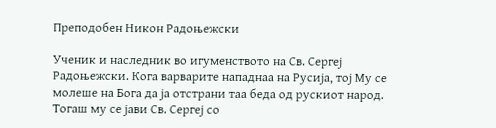Преподобен Никон Радоњежски

Ученик и наследник во игуменството на Св. Сергеј Радоњежски. Кога варварите нападнаа на Русија, тој Му се молеше на Бога да ја отстрани таа беда од рускиот народ. Тогаш му се јави Св. Сергеј со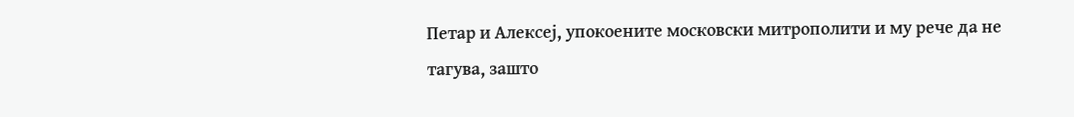Петар и Алексеј, упокоените московски митрополити и му рече да не тагува, зашто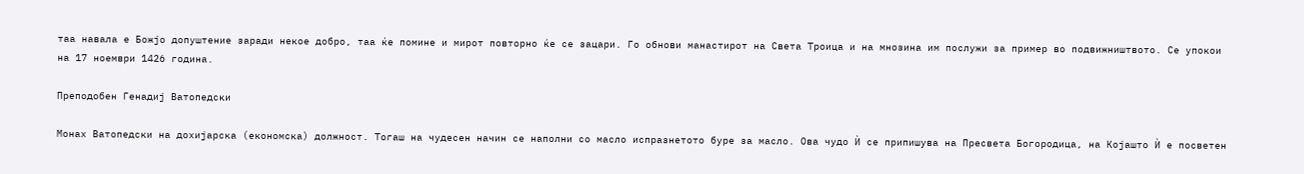таа навала е Божјо допуштение заради некое добро, таа ќе помине и мирот повторно ќе се зацари. Го обнови манастирот на Света Троица и на мнозина им послужи за пример во подвижништвото. Се упокои на 17 ноември 1426 година.

Преподобен Генадиј Ватопедски

Монах Ватопедски на дохијарска (економска) должност. Тогаш на чудесен начин се наполни со масло испразнетото буре за масло. Ова чудо Ѝ се припишува на Пресвета Богородица, на Којашто Ѝ е посветен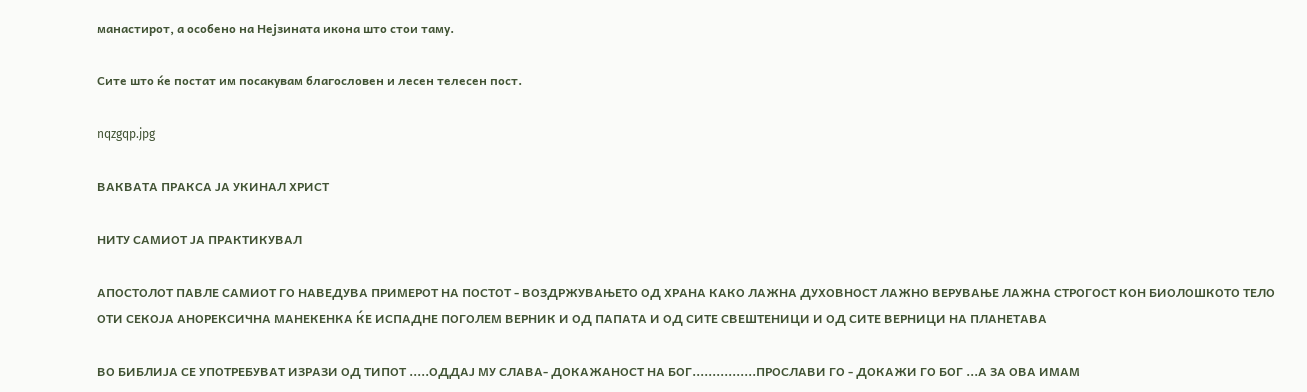манастирот, а особено на Нејзината икона што стои таму.

Сите што ќе постат им посакувам благословен и лесен телесен пост.

nqzgqp.jpg

ВАКВАТА ПРАКСА ЈА УКИНАЛ ХРИСТ

НИТУ САМИОТ ЈА ПРАКТИКУВАЛ

АПОСТОЛОТ ПАВЛЕ САМИОТ ГО НАВЕДУВА ПРИМЕРОТ НА ПОСТОТ - ВОЗДРЖУВАЊЕТО ОД ХРАНА КАКО ЛАЖНА ДУХОВНОСТ ЛАЖНО ВЕРУВАЊЕ ЛАЖНА СТРОГОСТ КОН БИОЛОШКОТО ТЕЛО
ОТИ СЕКОЈА АНОРЕКСИЧНА МАНЕКЕНКА ЌЕ ИСПАДНЕ ПОГОЛЕМ ВЕРНИК И ОД ПАПАТА И ОД СИТЕ СВЕШТЕНИЦИ И ОД СИТЕ ВЕРНИЦИ НА ПЛАНЕТАВА

ВО БИБЛИЈА СЕ УПОТРЕБУВАТ ИЗРАЗИ ОД ТИПОТ .....ОДДАЈ МУ СЛАВА- ДОКАЖАНОСТ НА БОГ................ПРОСЛАВИ ГО - ДОКАЖИ ГО БОГ ...А ЗА ОВА ИМАМ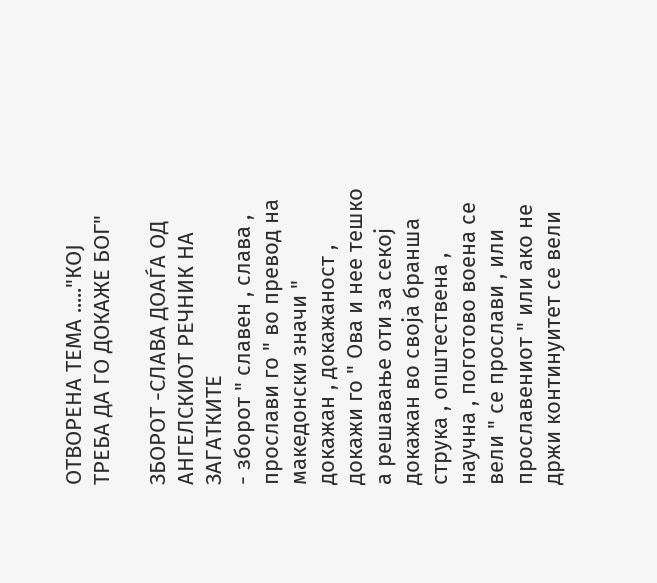ОТВОРЕНА ТЕМА ....."КОЈ ТРЕБА ДА ГО ДОКАЖЕ БОГ"

ЗБОРОТ -СЛАВА ДОАЃА ОД АНГЕЛСКИОТ РЕЧНИК НА ЗАГАТКИТЕ
- зборот " славен , слава , прослави го " во превод на македонски значи " докажан , докажаност , докажи го " Ова и нее тешко а решавање оти за секој докажан во своја бранша струка , општествена , научна , поготово воена се вели " се прослави , или прославениот " или ако не држи континуитет се вели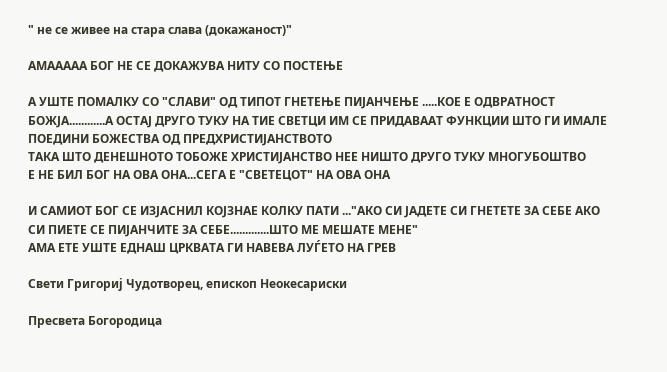" не се живее на стара слава (докажаност)"

АМААААА БОГ НЕ СЕ ДОКАЖУВА НИТУ СО ПОСТЕЊЕ

А УШТЕ ПОМАЛКУ СО "СЛАВИ" ОД ТИПОТ ГНЕТЕЊЕ ПИЈАНЧЕЊЕ .....КОЕ Е ОДВРАТНОСТ БОЖЈА............А ОСТАЈ ДРУГО ТУКУ НА ТИЕ СВЕТЦИ ИМ СЕ ПРИДАВААТ ФУНКЦИИ ШТО ГИ ИМАЛЕ ПОЕДИНИ БОЖЕСТВА ОД ПРЕДХРИСТИЈАНСТВОТО
ТАКА ШТО ДЕНЕШНОТО ТОБОЖЕ ХРИСТИЈАНСТВО НЕЕ НИШТО ДРУГО ТУКУ МНОГУБОШТВО
Е НЕ БИЛ БОГ НА ОВА ОНА...СЕГА Е "СВЕТЕЦОТ" НА ОВА ОНА

И САМИОТ БОГ СЕ ИЗЈАСНИЛ КОЈЗНАЕ КОЛКУ ПАТИ ..."АКО СИ ЈАДЕТЕ СИ ГНЕТЕТЕ ЗА СЕБЕ АКО СИ ПИЕТЕ СЕ ПИЈАНЧИТЕ ЗА СЕБЕ.............ШТО МЕ МЕШАТЕ МЕНЕ"
АМА ЕТЕ УШТЕ ЕДНАШ ЦРКВАТА ГИ НАВЕВА ЛУЃЕТО НА ГРЕВ

Свети Григориј Чудотворец, епископ Неокесариски

Пресвета Богородица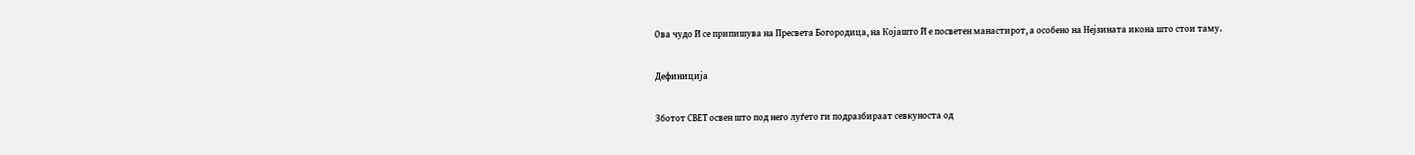Ова чудо Ѝ се припишува на Пресвета Богородица, на Којашто Ѝ е посветен манастирот, а особено на Нејзината икона што стои таму.

Дефиниција

Зботот СВЕТ освен што под него луѓето ги подразбираат севкуноста од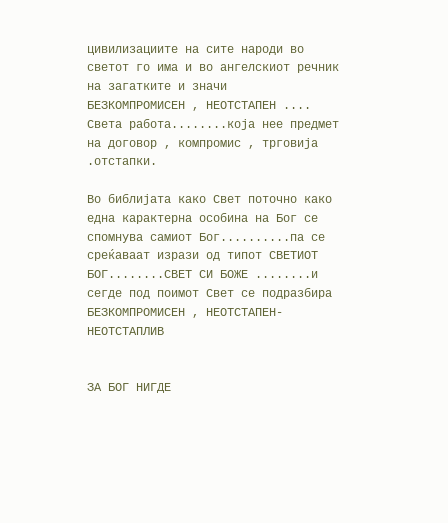цивилизациите на сите народи во светот го има и во ангелскиот речник на загатките и значи
БЕЗКОМПРОМИСЕН , НЕОТСТАПЕН ....
Света работа........која нее предмет на договор , компромис , трговија .отстапки.

Во библијата како Свет поточно како една карактерна особина на Бог се спомнува самиот Бог..........па се среќаваат изрази од типот СВЕТИОТ БОГ........СВЕТ СИ БОЖЕ ........и сегде под поимот Свет се подразбира БЕЗКОМПРОМИСЕН , НЕОТСТАПЕН-НЕОТСТАПЛИВ


ЗА БОГ НИГДЕ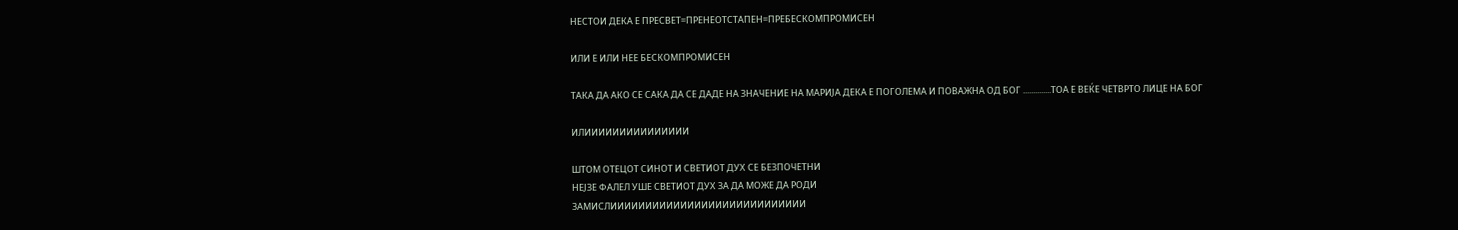НЕСТОИ ДЕКА Е ПРЕСВЕТ=ПРЕНЕОТСТАПЕН=ПРЕБЕСКОМПРОМИСЕН

ИЛИ Е ИЛИ НЕЕ БЕСКОМПРОМИСЕН

ТАКА ДА АКО СЕ САКА ДА СЕ ДАДЕ НА ЗНАЧЕНИЕ НА МАРИЈА ДЕКА Е ПОГОЛЕМА И ПОВАЖНА ОД БОГ ..............ТОА Е ВЕЌЕ ЧЕТВРТО ЛИЦЕ НА БОГ

ИЛИИИИИИИИИИИИИИИ

ШТОМ ОТЕЦОТ СИНОТ И СВЕТИОТ ДУХ СЕ БЕЗПОЧЕТНИ
НЕЈЗЕ ФАЛЕЛ УШЕ СВЕТИОТ ДУХ ЗА ДА МОЖЕ ДА РОДИ
ЗАМИСЛИИИИИИИИИИИИИИИИИИИИИИИИИИИИ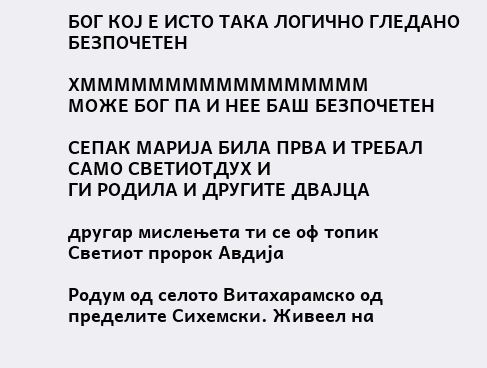БОГ КОЈ Е ИСТО ТАКА ЛОГИЧНО ГЛЕДАНО БЕЗПОЧЕТЕН

ХМММММММММММММММММ
МОЖЕ БОГ ПА И НЕЕ БАШ БЕЗПОЧЕТЕН

СЕПАК МАРИЈА БИЛА ПРВА И ТРЕБАЛ САМО СВЕТИОТДУХ И
ГИ РОДИЛА И ДРУГИТЕ ДВАЈЦА

другар мислењета ти се оф топик
Светиот пророк Авдија

Родум од селото Витахарамско од пределите Сихемски. Живеел на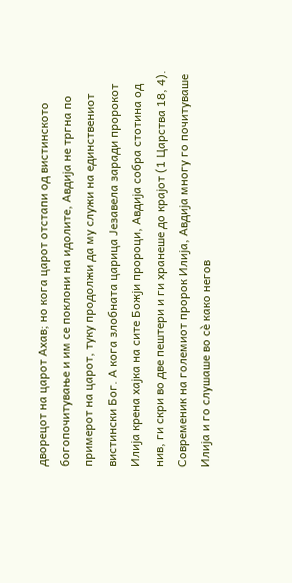дворецот на царот Ахав; но кога царот отстапи од вистинското богопочитување и им се поклони на идолите, Авдија не тргна по примерот на царот, туку продолжи да му служи на единствениот вистински Бог. А кога злобната царица Језавела заради пророкот Илија крена хајка на сите Божји пророци, Авдија собра стотина од нив, ги скри во две пештери и ги хранеше до крајот (1 Царства 18, 4). Современик на големиот пророк Илија, Авдија многу го почитуваше Илија и го слушаше во сѐ како негов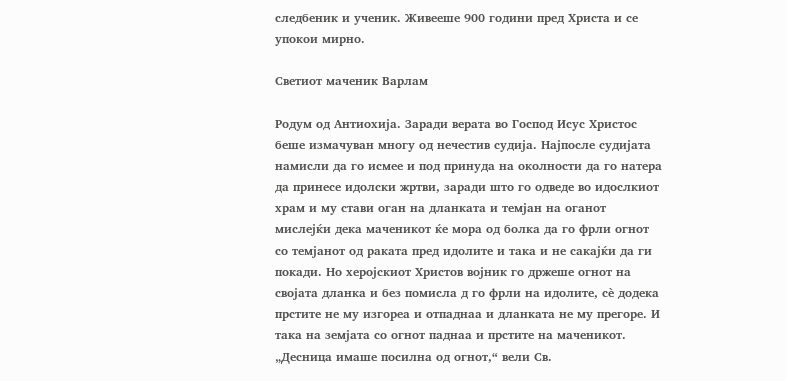следбеник и ученик. Живееше 900 години пред Христа и се упокои мирно.

Светиот маченик Варлам

Родум од Антиохија. Заради верата во Господ Исус Христос беше измачуван многу од нечестив судија. Најпосле судијата намисли да го исмее и под принуда на околности да го натера да принесе идолски жртви, заради што го одведе во идослкиот храм и му стави оган на дланката и темјан на оганот мислејќи дека маченикот ќе мора од болка да го фрли огнот со темјанот од раката пред идолите и така и не сакајќи да ги покади. Но херојскиот Христов војник го држеше огнот на својата дланка и без помисла д го фрли на идолите, сѐ додека прстите не му изгореа и отпаднаа и дланката не му прегоре. И така на земјата со огнот паднаа и прстите на маченикот. „Десница имаше посилна од огнот,“ вели Св.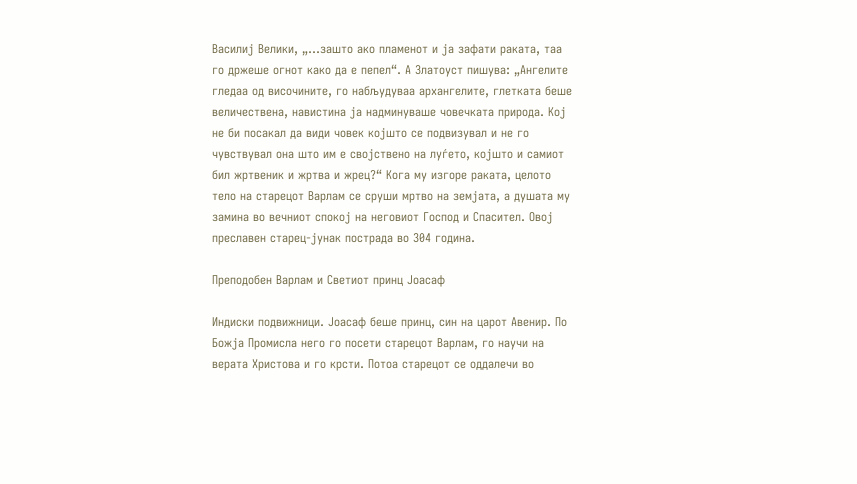Василиј Велики, „...зашто ако пламенот и ја зафати раката, таа го држеше огнот како да е пепел“. А Златоуст пишува: „Ангелите гледаа од височините, го набљудуваа архангелите, глетката беше величествена, навистина ја надминуваше човечката природа. Кој не би посакал да види човек којшто се подвизувал и не го чувствувал она што им е својствено на луѓето, којшто и самиот бил жртвеник и жртва и жрец?“ Кога му изгоре раката, целото тело на старецот Варлам се сруши мртво на земјата, а душата му замина во вечниот спокој на неговиот Господ и Спасител. Овој преславен старец-јунак пострада во 304 година.

Преподобен Варлам и Светиот принц Јоасаф

Индиски подвижници. Јоасаф беше принц, син на царот Авенир. По Божја Промисла него го посети старецот Варлам, го научи на верата Христова и го крсти. Потоа старецот се оддалечи во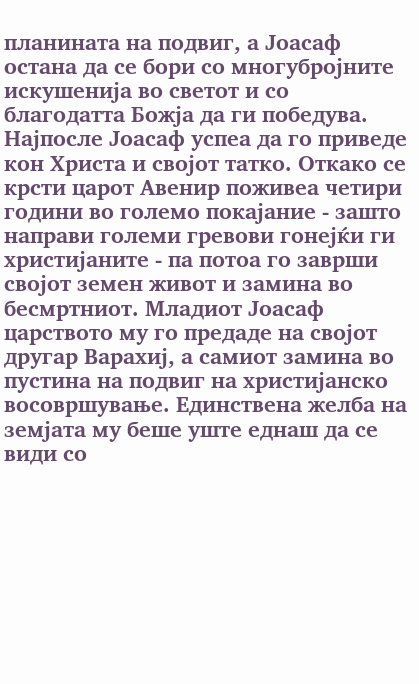планината на подвиг, а Јоасаф остана да се бори со многубројните искушенија во светот и со благодатта Божја да ги победува. Најпосле Јоасаф успеа да го приведе кон Христа и својот татко. Откако се крсти царот Авенир поживеа четири години во големо покајание - зашто направи големи гревови гонејќи ги христијаните - па потоа го заврши својот земен живот и замина во бесмртниот. Младиот Јоасаф царството му го предаде на својот другар Варахиј, а самиот замина во пустина на подвиг на христијанско восовршување. Единствена желба на земјата му беше уште еднаш да се види со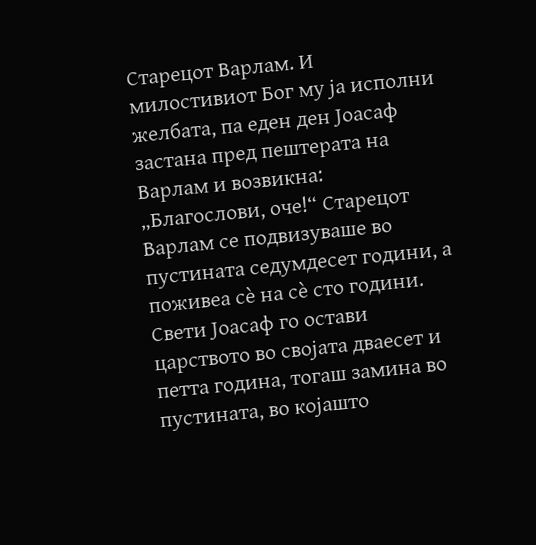Старецот Варлам. И милостивиот Бог му ја исполни желбата, па еден ден Јоасаф застана пред пештерата на Варлам и возвикна: „Благослови, оче!“ Старецот Варлам се подвизуваше во пустината седумдесет години, а поживеа сѐ на сѐ сто години. Свети Јоасаф го остави царството во својата дваесет и петта година, тогаш замина во пустината, во којашто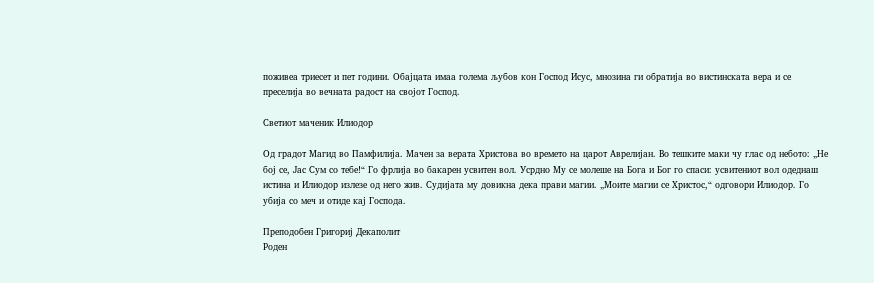поживеа триесет и пет години. Обајцата имаа голема љубов кон Господ Исус, мнозина ги обратија во вистинската вера и се преселија во вечната радост на својот Господ.

Светиот маченик Илиодор

Од градот Магид во Памфилија. Мачен за верата Христова во времето на царот Аврелијан. Во тешките маки чу глас од небото: „Не бој се, Јас Сум со тебе!“ Го фрлија во бакарен усвитен вол. Усрдно Му се молеше на Бога и Бог го спаси: усвитениот вол одеднаш истина и Илиодор излезе од него жив. Судијата му довикна дека прави магии. „Моите магии се Христос,“ одговори Илиодор. Го убија со меч и отиде кај Господа.

Преподобен Григориј Декаполит
Роден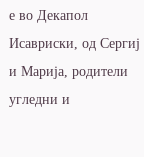е во Декапол Исавриски, од Сергиј и Марија, родители угледни и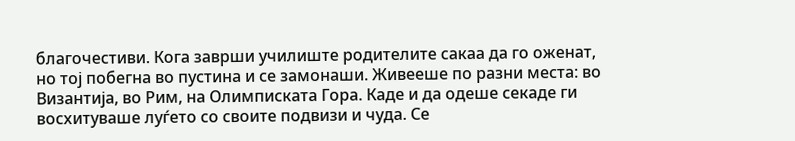благочестиви. Кога заврши училиште родителите сакаа да го oженат, но тој побегна во пустина и се замонаши. Живееше по разни места: во Византија, во Рим, на Олимписката Гора. Каде и да одеше секаде ги восхитуваше луѓето со своите подвизи и чуда. Се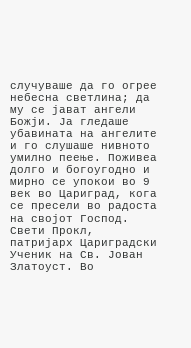случуваше да го огрее небесна светлина; да му се јават ангели Божји. Ја гледаше убавината на ангелите и го слушаше нивното умилно пеење. Поживеа долго и богоугодно и мирно се упокои во 9 век во Цариград, кога се пресели во радоста на својот Господ.
Свети Прокл, патријарх Цариградски
Ученик на Св. Јован Златоуст. Во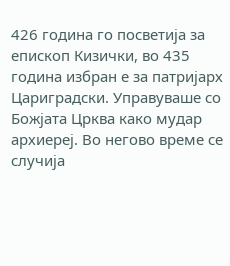426 година го посветија за епископ Кизички, во 435 година избран е за патријарх Цариградски. Управуваше со Божјата Црква како мудар архиереј. Во негово време се случија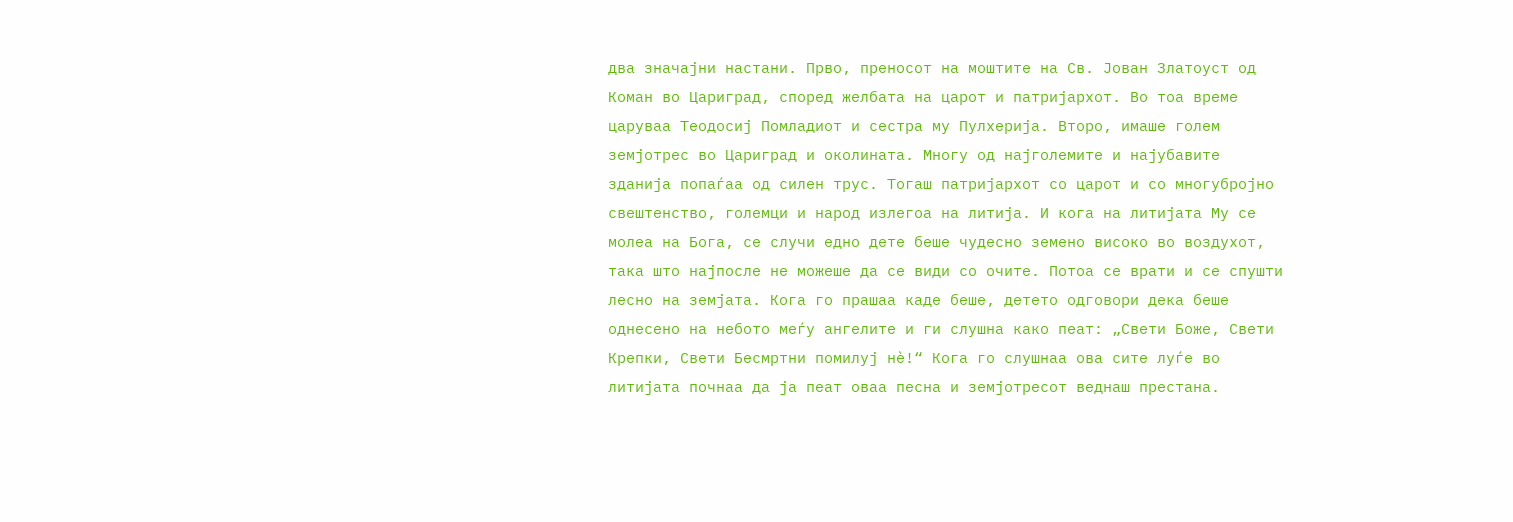два значајни настани. Прво, преносот на моштите на Св. Јован Златоуст од Коман во Цариград, според желбата на царот и патријархот. Во тоа време царуваа Теодосиј Помладиот и сестра му Пулхерија. Второ, имаше голем земјотрес во Цариград и околината. Многу од најголемите и најубавите зданија попаѓаа од силен трус. Тогаш патријархот со царот и со многубројно свештенство, големци и народ излегоа на литија. И кога на литијата Му се молеа на Бога, се случи едно дете беше чудесно земено високо во воздухот, така што најпосле не можеше да се види со очите. Потоа се врати и се спушти лесно на земјата. Кога го прашаа каде беше, детето одговори дека беше однесено на небото меѓу ангелите и ги слушна како пеат: „Свети Боже, Свети Крепки, Свети Бесмртни помилуј нѐ!“ Кога го слушнаа ова сите луѓе во литијата почнаа да ја пеат оваа песна и земјотресот веднаш престана.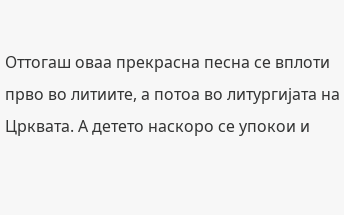Оттогаш оваа прекрасна песна се вплоти прво во литиите, а потоа во литургијата на Црквата. А детето наскоро се упокои и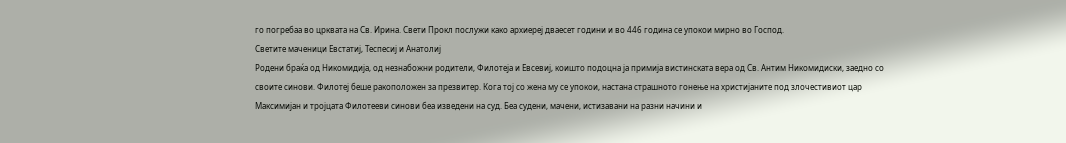го погребаа во црквата на Св. Ирина. Свети Прокл послужи како архиереј дваесет години и во 446 година се упокои мирно во Господ.
Светите маченици Евстатиј, Теспесиј и Анатолиј
Родени браќа од Никомидија, од незнабожни родители, Филотеја и Евсевиј, коишто подоцна ја примија вистинската вера од Св. Антим Никомидиски, заедно со своите синови. Филотеј беше ракоположен за презвитер. Кога тој со жена му се упокои, настана страшното гонење на христијаните под злочестивиот цар Максимијан и тројцата Филотееви синови беа изведени на суд. Беа судени, мачени, истизавани на разни начини и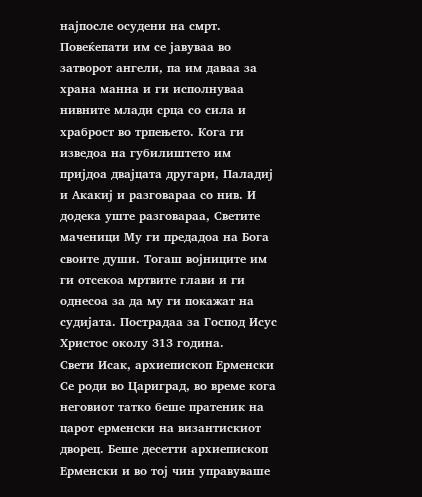најпосле осудени на смрт. Повеќепати им се јавуваа во затворот ангели, па им даваа за храна манна и ги исполнуваа нивните млади срца со сила и храброст во трпењето. Кога ги изведоа на губилиштето им пријдоа двајцата другари, Паладиј и Акакиј и разговараа со нив. И додека уште разговараа, Светите маченици Му ги предадоа на Бога своите души. Тогаш војниците им ги отсекоа мртвите глави и ги однесоа за да му ги покажат на судијата. Пострадаа за Господ Исус Христос околу 313 година.
Свети Исак, архиепископ Ерменски
Се роди во Цариград, во време кога неговиот татко беше пратеник на царот ерменски на византискиот дворец. Беше десетти архиепископ Ерменски и во тој чин управуваше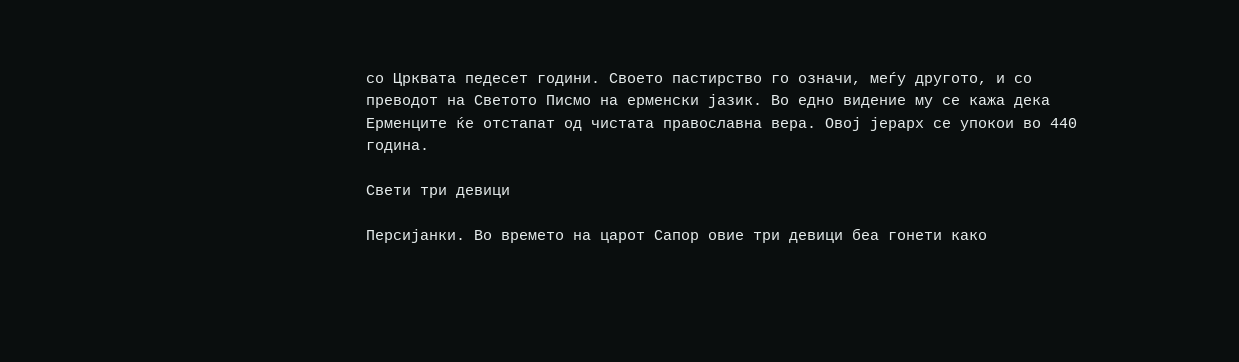со Црквата педесет години. Своето пастирство го означи, меѓу другото, и со преводот на Светото Писмо на ерменски јазик. Во едно видение му се кажа дека Ерменците ќе отстапат од чистата православна вера. Овој јерарх се упокои во 440 година.

Свети три девици

Персијанки. Во времето на царот Сапор овие три девици беа гонети како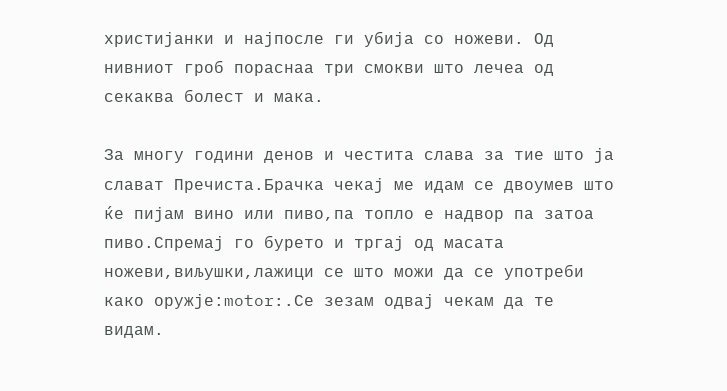христијанки и најпосле ги убија со ножеви. Од нивниот гроб пораснаа три смокви што лечеа од секаква болест и мака.

За многу години денов и честита слава за тие што ја слават Пречиста.Брачка чекај ме идам се двоумев што ќе пијам вино или пиво,па топло е надвор па затоа пиво.Спремај го бурето и тргај од масата ножеви,виљушки,лажици се што можи да се употреби како оружје:motor:.Се зезам одвај чекам да те видам.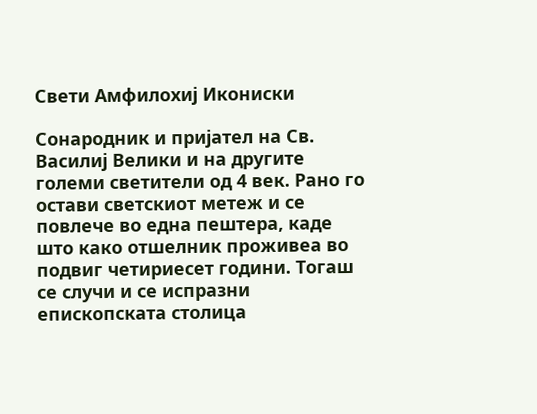Свети Амфилохиј Икониски

Сонародник и пријател на Св. Василиј Велики и на другите големи светители од 4 век. Рано го остави светскиот метеж и се повлече во една пештера, каде што како отшелник проживеа во подвиг четириесет години. Тогаш се случи и се испразни епископската столица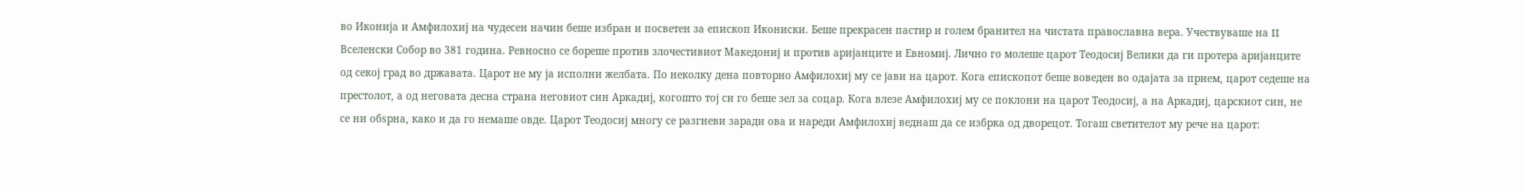во Иконија и Амфилохиј на чудесен начин беше избран и посветен за епископ Икониски. Беше прекрасен пастир и голем бранител на чистата православна вера. Учествуваше на II Вселенски Собор во 381 година. Ревносно се бореше против злочестивиот Македониј и против аријанците и Евномиј. Лично го молеше царот Теодосиј Велики да ги протера аријанците од секој град во државата. Царот не му ја исполни желбата. По неколку дена повторно Амфилохиј му се јави на царот. Кога епископот беше воведен во одајата за прием, царот седеше на престолот, а од неговата десна страна неговиот син Аркадиј, когошто тој си го беше зел за соцар. Кога влезе Амфилохиј му се поклони на царот Теодосиј, а на Аркадиј, царскиот син, не се ни обѕрна, како и да го немаше овде. Царот Теодосиј многу се разгневи заради ова и нареди Амфилохиј веднаш да се избрка од дворецот. Тогаш светителот му рече на царот: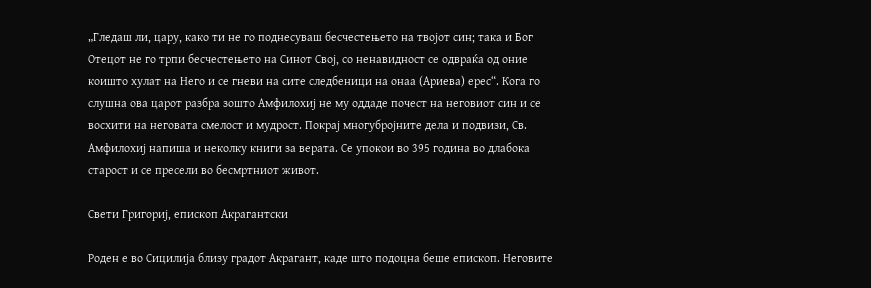„Гледаш ли, цару, како ти не го поднесуваш бесчестењето на твојот син; така и Бог Отецот не го трпи бесчестењето на Синот Свој, со ненавидност се одвраќа од оние коишто хулат на Него и се гневи на сите следбеници на онаа (Ариева) ерес“. Кога го слушна ова царот разбра зошто Амфилохиј не му оддаде почест на неговиот син и се восхити на неговата смелост и мудрост. Покрај многубројните дела и подвизи, Св. Амфилохиј напиша и неколку книги за верата. Се упокои во 395 година во длабока старост и се пресели во бесмртниот живот.

Свети Григориј, епископ Акрагантски

Роден е во Сицилија близу градот Акрагант, каде што подоцна беше епископ. Неговите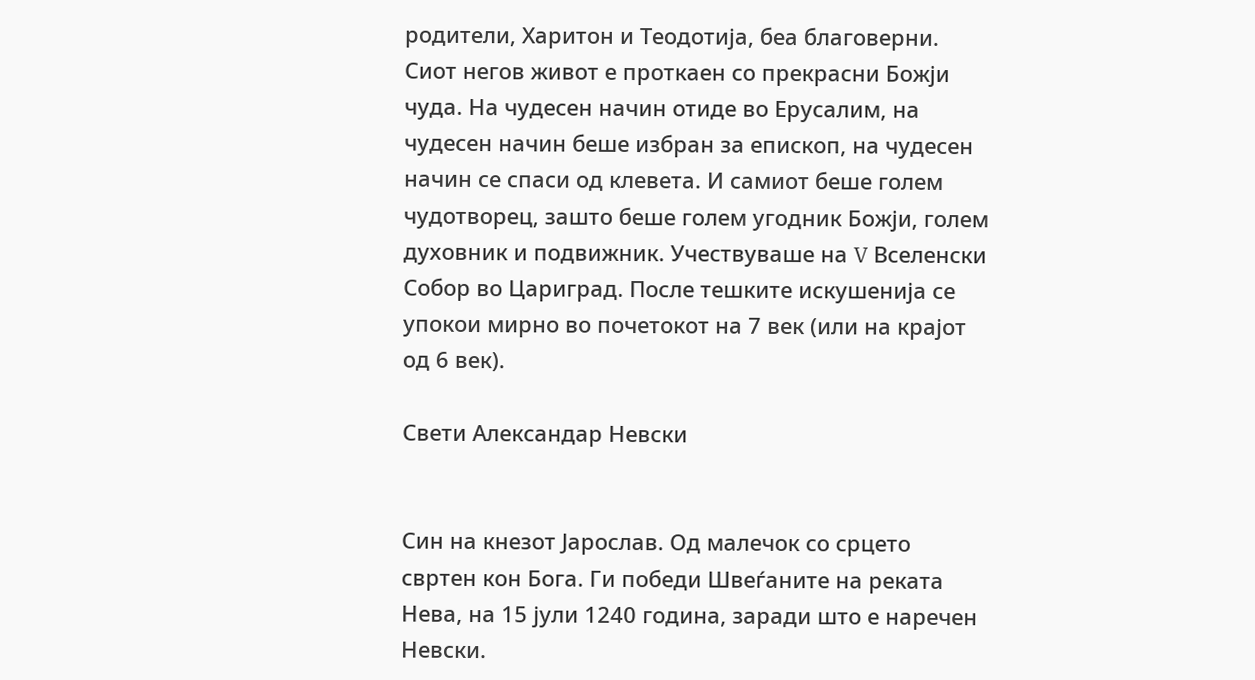родители, Харитон и Теодотија, беа благоверни. Сиот негов живот е проткаен со прекрасни Божји чуда. На чудесен начин отиде во Ерусалим, на чудесен начин беше избран за епископ, на чудесен начин се спаси од клевета. И самиот беше голем чудотворец, зашто беше голем угодник Божји, голем духовник и подвижник. Учествуваше на V Вселенски Собор во Цариград. После тешките искушенија се упокои мирно во почетокот на 7 век (или на крајот од 6 век).

Свети Александар Невски


Син на кнезот Јарослав. Од малечок со срцето свртен кон Бога. Ги победи Швеѓаните на реката Нева, на 15 јули 1240 година, заради што е наречен Невски.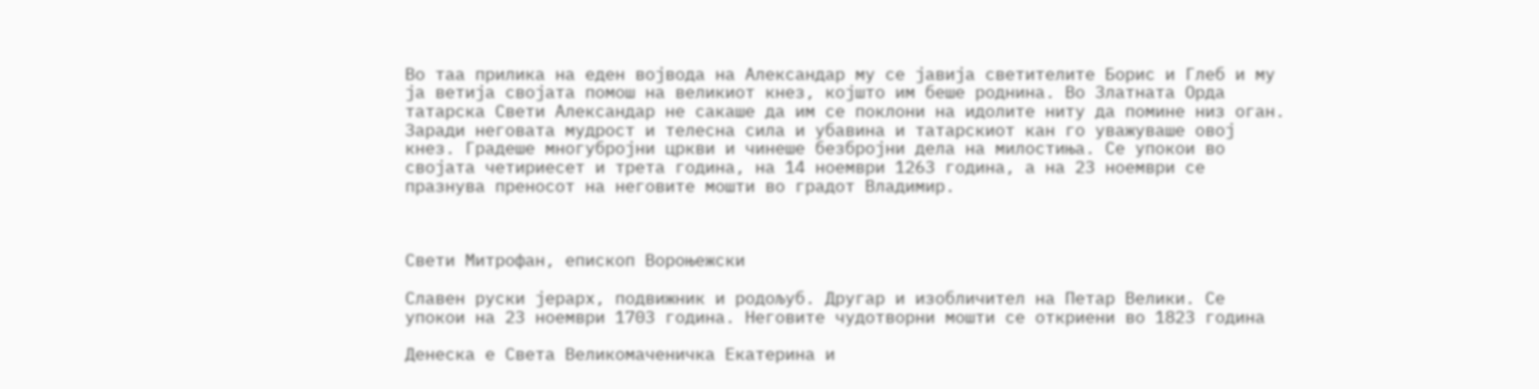Во таа прилика на еден војвода на Александар му се јавија светителите Борис и Глеб и му ја ветија својата помош на великиот кнез, којшто им беше роднина. Во Златната Орда татарска Свети Александар не сакаше да им се поклони на идолите ниту да помине низ оган. Заради неговата мудрост и телесна сила и убавина и татарскиот кан го уважуваше овој кнез. Градеше многубројни цркви и чинеше безбројни дела на милостиња. Се упокои во својата четириесет и трета година, на 14 ноември 1263 година, а на 23 ноември се празнува преносот на неговите мошти во градот Владимир.



Свети Митрофан, епископ Вороњежски

Славен руски јерарх, подвижник и родољуб. Другар и изобличител на Петар Велики. Се упокои на 23 ноември 1703 година. Неговите чудотворни мошти се откриени во 1823 година

Денеска е Света Великомаченичка Екатерина и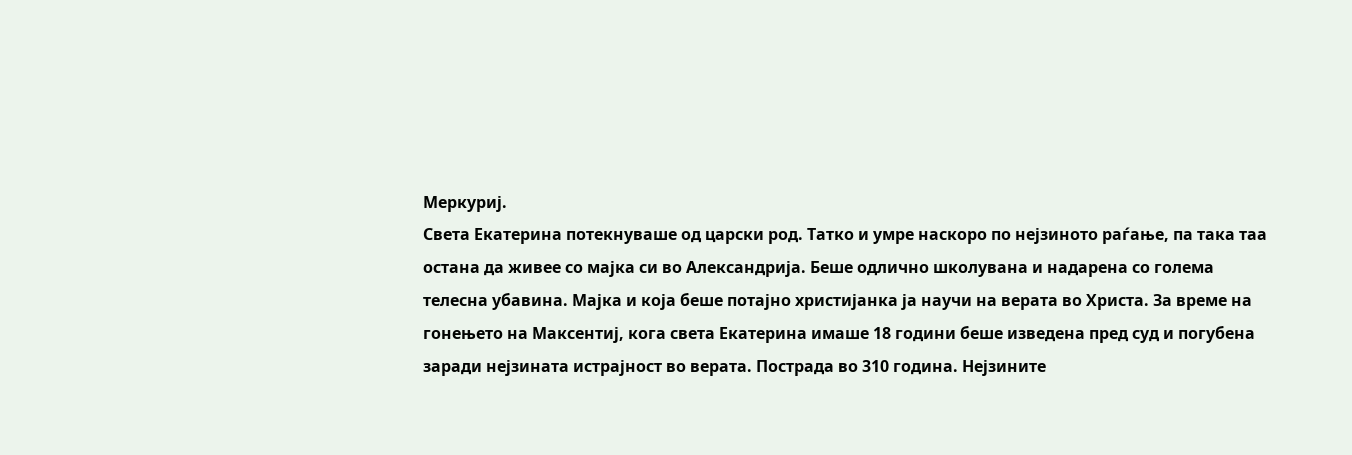Меркуриј.
Света Екатерина потекнуваше од царски род. Татко и умре наскоро по нејзиното раѓање, па така таа остана да живее со мајка си во Александрија. Беше одлично школувана и надарена со голема телесна убавина. Мајка и која беше потајно христијанка ја научи на верата во Христа. За време на гонењето на Максентиј, кога света Екатерина имаше 18 години беше изведена пред суд и погубена заради нејзината истрајност во верата. Пострада во 310 година. Нејзините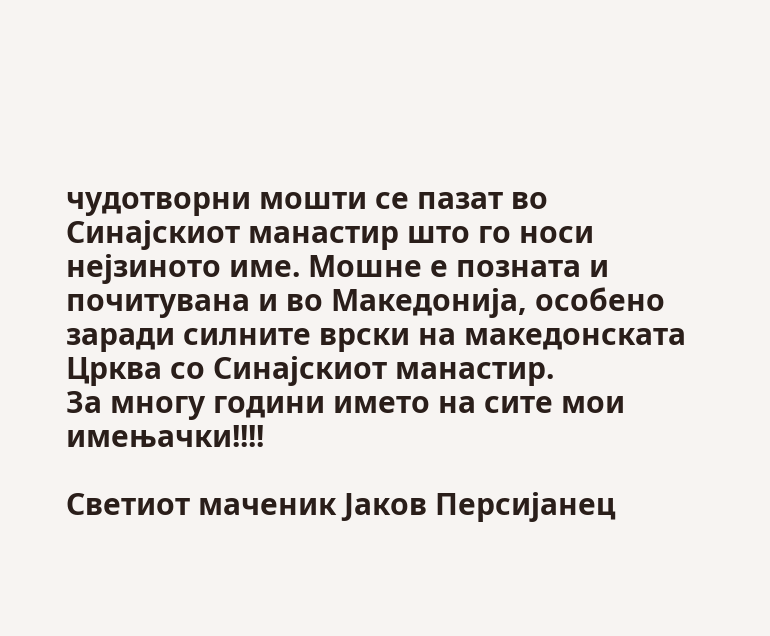чудотворни мошти се пазат во Синајскиот манастир што го носи нејзиното име. Мошне е позната и почитувана и во Македонија, особено заради силните врски на македонската Црква со Синајскиот манастир.
За многу години името на сите мои имењачки!!!!

Светиот маченик Јаков Персијанец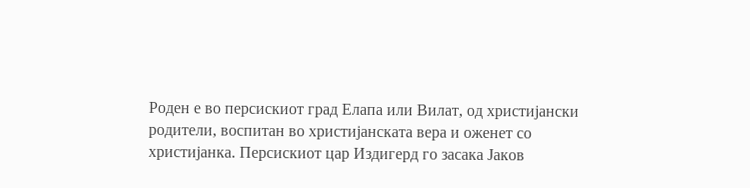Роден е во персискиот град Елапа или Вилат, од христијански родители, воспитан во христијанската вера и оженет со христијанка. Персискиот цар Издигерд го засака Јаков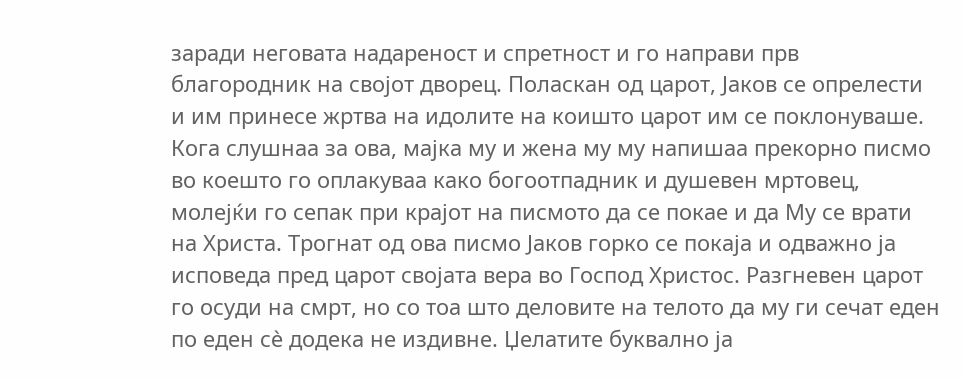заради неговата надареност и спретност и го направи прв благородник на својот дворец. Поласкан од царот, Јаков се опрелести и им принесе жртва на идолите на коишто царот им се поклонуваше. Кога слушнаа за ова, мајка му и жена му му напишаа прекорно писмо во коешто го оплакуваа како богоотпадник и душевен мртовец, молејќи го сепак при крајот на писмото да се покае и да Му се врати на Христа. Трогнат од ова писмо Јаков горко се покаја и одважно ја исповеда пред царот својата вера во Господ Христос. Разгневен царот го осуди на смрт, но со тоа што деловите на телото да му ги сечат еден по еден сѐ додека не издивне. Џелатите буквално ја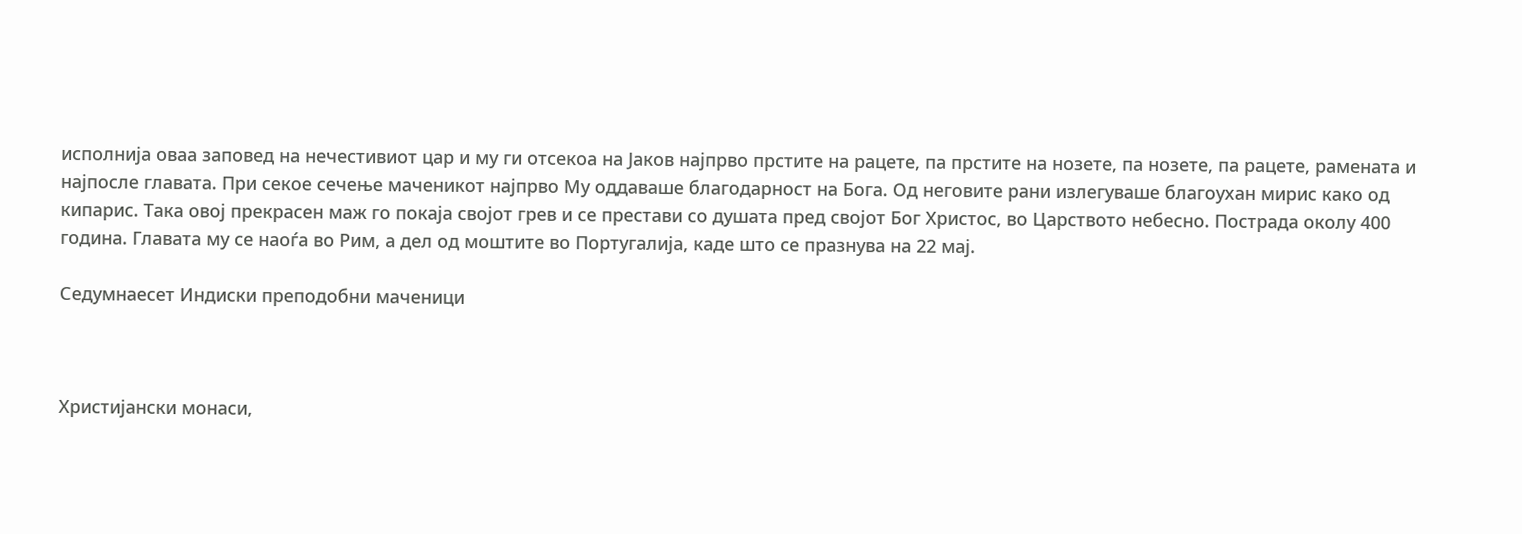исполнија оваа заповед на нечестивиот цар и му ги отсекоа на Јаков најпрво прстите на рацете, па прстите на нозете, па нозете, па рацете, рамената и најпосле главата. При секое сечење маченикот најпрво Му оддаваше благодарност на Бога. Од неговите рани излегуваше благоухан мирис како од кипарис. Така овој прекрасен маж го покаја својот грев и се престави со душата пред својот Бог Христос, во Царството небесно. Пострада околу 400 година. Главата му се наоѓа во Рим, а дел од моштите во Португалија, каде што се празнува на 22 мај.

Седумнаесет Индиски преподобни маченици



Христијански монаси,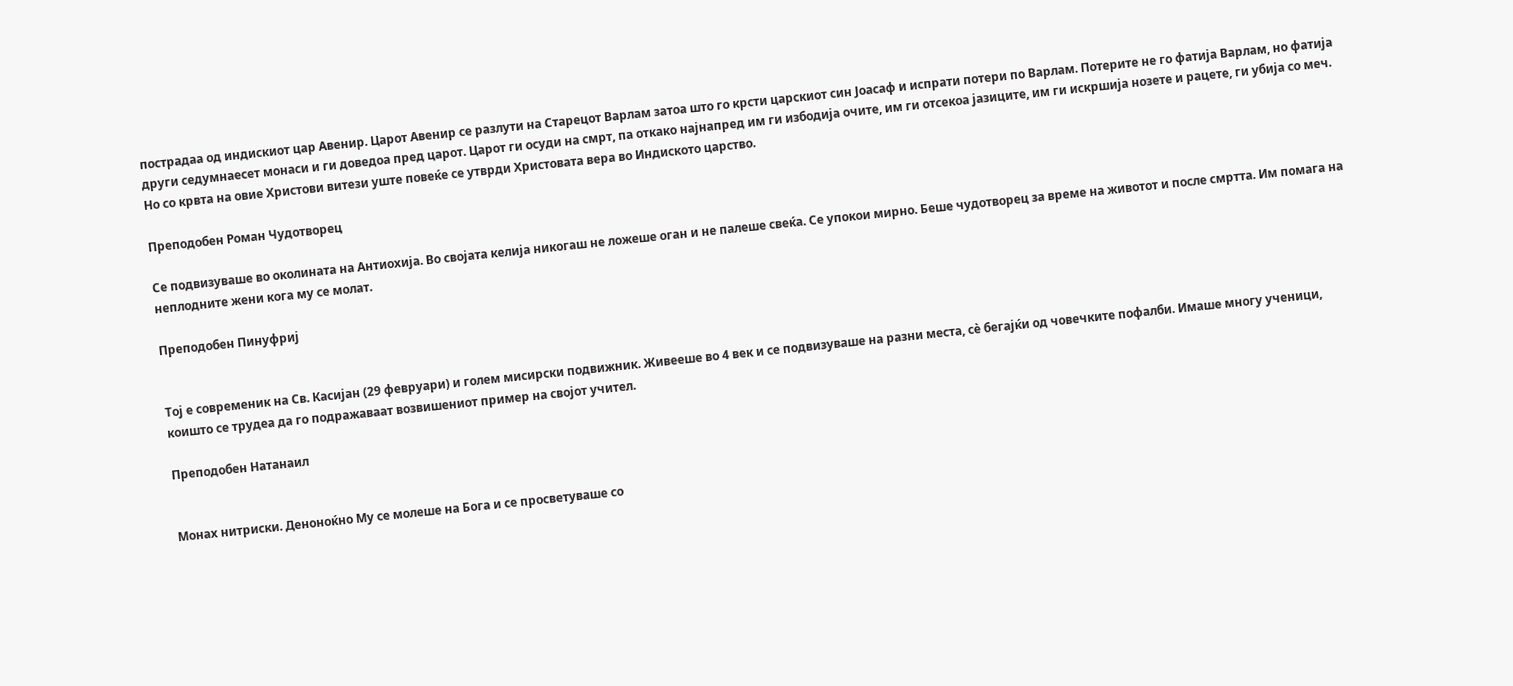пострадаа од индискиот цар Авенир. Царот Авенир се разлути на Старецот Варлам затоа што го крсти царскиот син Јоасаф и испрати потери по Варлам. Потерите не го фатија Варлам, но фатија други седумнаесет монаси и ги доведоа пред царот. Царот ги осуди на смрт, па откако најнапред им ги избодија очите, им ги отсекоа јазиците, им ги искршија нозете и рацете, ги убија со меч. Но со крвта на овие Христови витези уште повеќе се утврди Христовата вера во Индиското царство.

Преподобен Роман Чудотворец

Се подвизуваше во околината на Антиохија. Во својата келија никогаш не ложеше оган и не палеше свеќа. Се упокои мирно. Беше чудотворец за време на животот и после смртта. Им помага на неплодните жени кога му се молат.

Преподобен Пинуфриј


Тој е современик на Св. Касијан (29 февруари) и голем мисирски подвижник. Живееше во 4 век и се подвизуваше на разни места, сѐ бегајќи од човечките пофалби. Имаше многу ученици, коишто се трудеа да го подражаваат возвишениот пример на својот учител.

Преподобен Натанаил


Монах нитриски. Деноноќно Му се молеше на Бога и се просветуваше со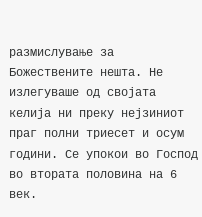размислување за Божествените нешта. Не излегуваше од својата келија ни преку нејзиниот праг полни триесет и осум години. Се упокои во Господ во втората половина на 6 век.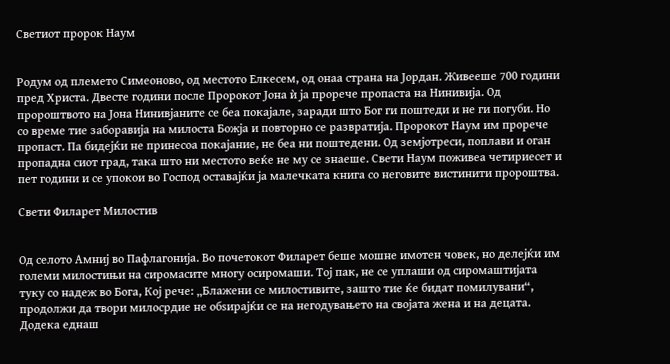Светиот пророк Наум


Родум од племето Симеоново, од местото Елкесем, од онаа страна на Јордан. Живееше 700 години пред Христа. Двесте години после Пророкот Јона ѝ ја прорече пропаста на Нинивија. Од пророштвото на Јона Нинивјаните се беа покајале, заради што Бог ги поштеди и не ги погуби. Но со време тие заборавија на милоста Божја и повторно се развратија. Пророкот Наум им прорече пропаст. Па бидејќи не принесоа покајание, не беа ни поштедени. Од земјотреси, поплави и оган пропадна сиот град, така што ни местото веќе не му се знаеше. Свети Наум поживеа четириесет и пет години и се упокои во Господ оставајќи ја малечката книга со неговите вистинити пророштва.

Свети Филарет Милостив


Од селото Амниј во Пафлагонија. Во почетокот Филарет беше мошне имотен човек, но делејќи им големи милостињи на сиромасите многу осиромаши. Тој пак, не се уплаши од сиромаштијата туку со надеж во Бога, Кој рече: „Блажени се милостивите, зашто тие ќе бидат помилувани“, продолжи да твори милосрдие не обѕирајќи се на негодувањето на својата жена и на децата. Додека еднаш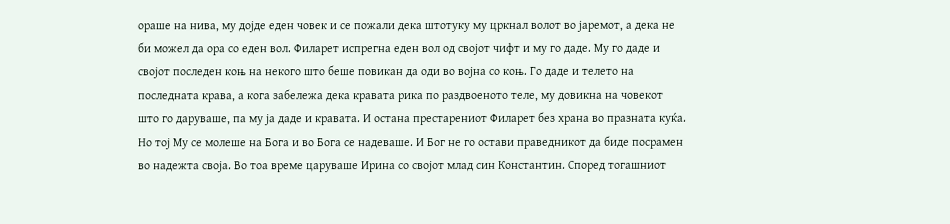ораше на нива, му дојде еден човек и се пожали дека штотуку му цркнал волот во јаремот, а дека не би можел да ора со еден вол. Филарет испрегна еден вол од својот чифт и му го даде. Му го даде и својот последен коњ на некого што беше повикан да оди во војна со коњ. Го даде и телето на последната крава, а кога забележа дека кравата рика по раздвоеното теле, му довикна на човекот што го даруваше, па му ја даде и кравата. И остана престарениот Филарет без храна во празната куќа. Но тој Му се молеше на Бога и во Бога се надеваше. И Бог не го остави праведникот да биде посрамен во надежта своја. Во тоа време царуваше Ирина со својот млад син Константин. Според тогашниот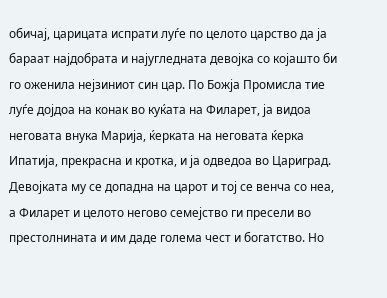обичај, царицата испрати луѓе по целото царство да ја бараат најдобрата и најугледната девојка со којашто би го оженила нејзиниот син цар. По Божја Промисла тие луѓе дојдоа на конак во куќата на Филарет, ја видоа неговата внука Марија, ќерката на неговата ќерка Ипатија, прекрасна и кротка, и ја одведоа во Цариград. Девојката му се допадна на царот и тој се венча со неа, а Филарет и целото негово семејство ги пресели во престолнината и им даде голема чест и богатство. Но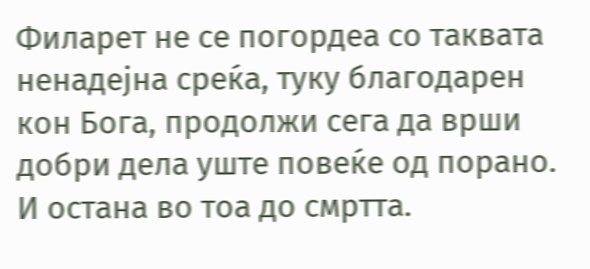Филарет не се погордеа со таквата ненадејна среќа, туку благодарен кон Бога, продолжи сега да врши добри дела уште повеќе од порано. И остана во тоа до смртта.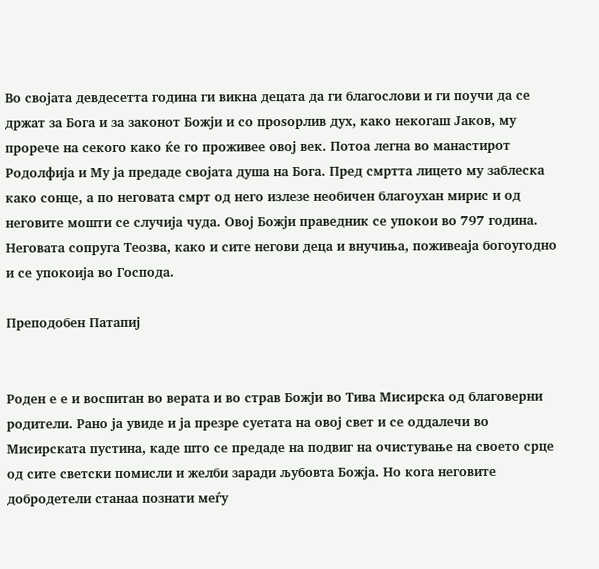Во својата девдесетта година ги викна децата да ги благослови и ги поучи да се држат за Бога и за законот Божји и со проѕорлив дух, како некогаш Јаков, му прорече на секого како ќе го проживее овој век. Потоа легна во манастирот Родолфија и Му ја предаде својата душа на Бога. Пред смртта лицето му заблеска како сонце, а по неговата смрт од него излезе необичен благоухан мирис и од неговите мошти се случија чуда. Овој Божји праведник се упокои во 797 година. Неговата сопруга Теозва, како и сите негови деца и внучиња, поживеаја богоугодно и се упокоија во Господа.

Преподобен Патапиј


Роден е е и воспитан во верата и во страв Божји во Тива Мисирска од благоверни родители. Рано ја увиде и ја презре суетата на овој свет и се оддалечи во Мисирската пустина, каде што се предаде на подвиг на очистување на своето срце од сите светски помисли и желби заради љубовта Божја. Но кога неговите добродетели станаа познати меѓу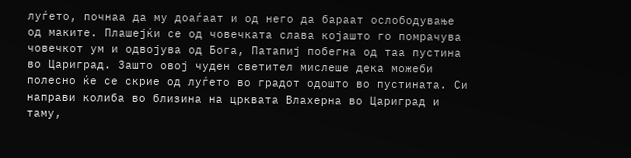луѓето, почнаа да му доаѓаат и од него да бараат ослободување од маките. Плашејќи се од човечката слава којашто го помрачува човечкот ум и одвојува од Бога, Патапиј побегна од таа пустина во Цариград. Зашто овој чуден светител мислеше дека можеби полесно ќе се скрие од луѓето во градот одошто во пустината. Си направи колиба во близина на црквата Влахерна во Цариград и таму,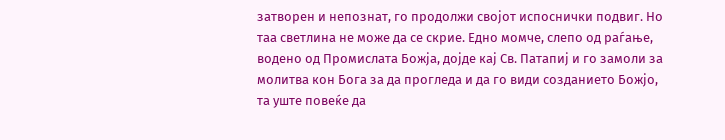затворен и непознат, го продолжи својот испоснички подвиг. Но таа светлина не може да се скрие. Едно момче, слепо од раѓање, водено од Промислата Божја, дојде кај Св. Патапиј и го замоли за молитва кон Бога за да прогледа и да го види созданието Божјо, та уште повеќе да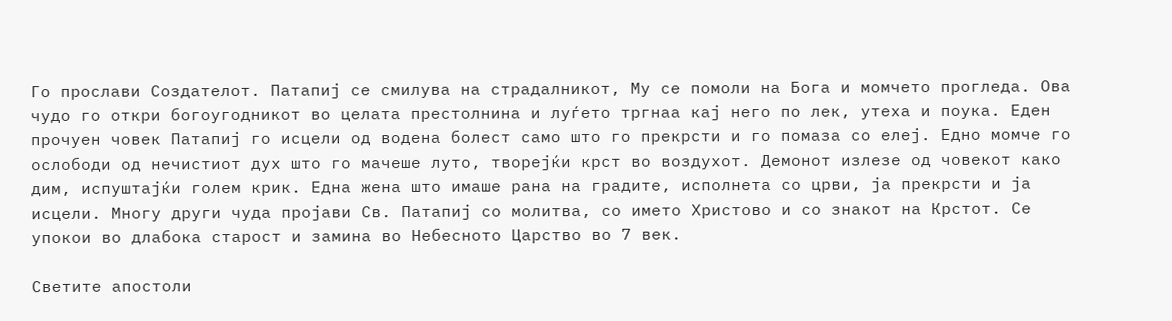Го прослави Создателот. Патапиј се смилува на страдалникот, Му се помоли на Бога и момчето прогледа. Ова чудо го откри богоугодникот во целата престолнина и луѓето тргнаа кај него по лек, утеха и поука. Еден прочуен човек Патапиј го исцели од водена болест само што го прекрсти и го помаза со елеј. Едно момче го ослободи од нечистиот дух што го мачеше луто, творејќи крст во воздухот. Демонот излезе од човекот како дим, испуштајќи голем крик. Една жена што имаше рана на градите, исполнета со црви, ја прекрсти и ја исцели. Многу други чуда пројави Св. Патапиј со молитва, со името Христово и со знакот на Крстот. Се упокои во длабока старост и замина во Небесното Царство во 7 век.

Светите апостоли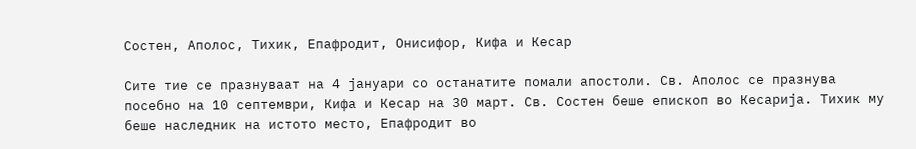Состен, Аполос, Тихик, Епафродит, Онисифор, Кифа и Кесар

Сите тие се празнуваат на 4 јануари со останатите помали апостоли. Св. Аполос се празнува посебно на 10 септември, Кифа и Кесар на 30 март. Св. Состен беше епископ во Кесарија. Тихик му беше наследник на истото место, Епафродит во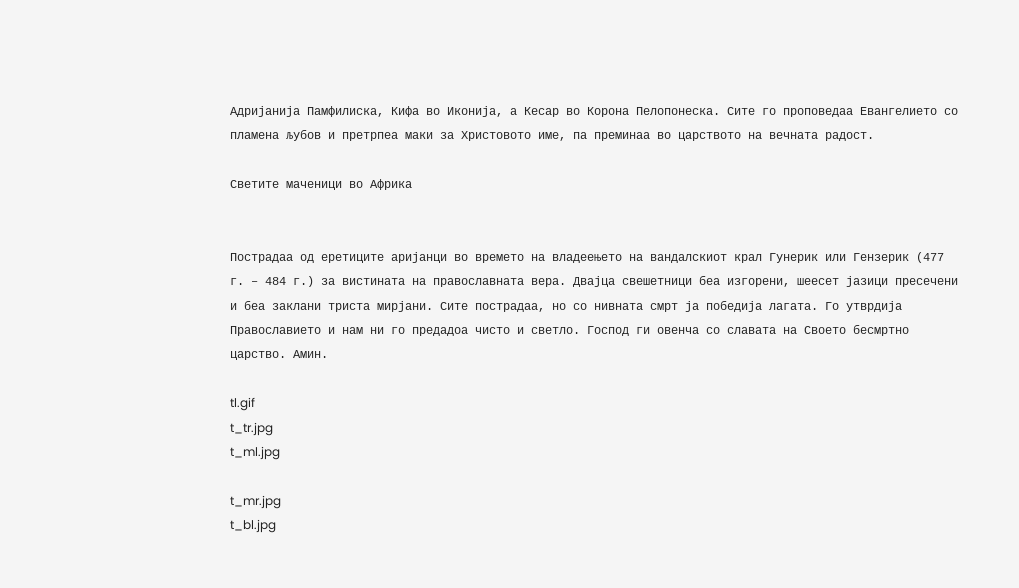Адријанија Памфилиска, Кифа во Иконија, а Кесар во Корона Пелопонеска. Сите го проповедаа Евангелието со пламена љубов и претрпеа маки за Христовото име, па преминаа во царството на вечната радост.

Светите маченици во Африка


Пострадаа од еретиците аријанци во времето на владеењето на вандалскиот крал Гунерик или Гензерик (477 г. – 484 г.) за вистината на православната вера. Двајца свешетници беа изгорени, шеесет јазици пресечени и беа заклани триста мирјани. Сите пострадаа, но со нивната смрт ја победија лагата. Го утврдија Православието и нам ни го предадоа чисто и светло. Господ ги овенча со славата на Своето бесмртно царство. Амин.

tl.gif
t_tr.jpg
t_ml.jpg

t_mr.jpg
t_bl.jpg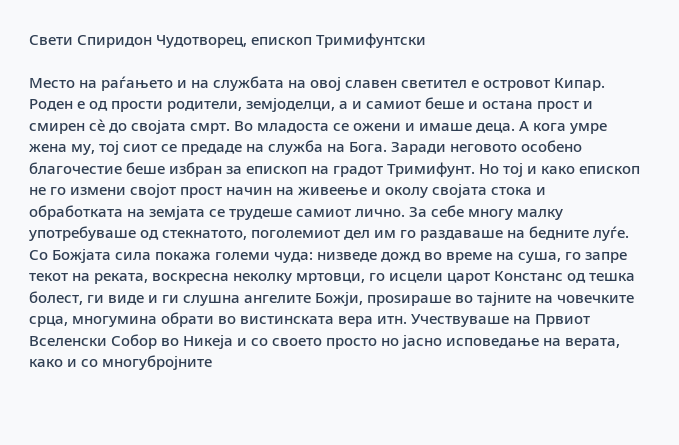Свети Спиридон Чудотворец, епископ Тримифунтски

Место на раѓањето и на службата на овој славен светител е островот Кипар. Роден е од прости родители, земјоделци, а и самиот беше и остана прост и смирен сѐ до својата смрт. Во младоста се ожени и имаше деца. А кога умре жена му, тој сиот се предаде на служба на Бога. Заради неговото особено благочестие беше избран за епископ на градот Тримифунт. Но тој и како епископ не го измени својот прост начин на живеење и околу својата стока и обработката на земјата се трудеше самиот лично. За себе многу малку употребуваше од стекнатото, поголемиот дел им го раздаваше на бедните луѓе. Со Божјата сила покажа големи чуда: низведе дожд во време на суша, го запре текот на реката, воскресна неколку мртовци, го исцели царот Констанс од тешка болест, ги виде и ги слушна ангелите Божји, проѕираше во тајните на човечките срца, многумина обрати во вистинската вера итн. Учествуваше на Првиот Вселенски Собор во Никеја и со своето просто но јасно исповедање на верата, како и со многубројните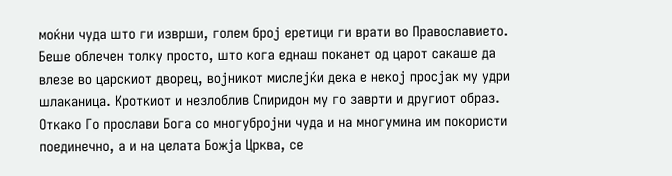моќни чуда што ги изврши, голем број еретици ги врати во Православието. Беше облечен толку просто, што кога еднаш поканет од царот сакаше да влезе во царскиот дворец, војникот мислејќи дека е некој просјак му удри шлаканица. Кроткиот и незлоблив Спиридон му го заврти и другиот образ. Откако Го прослави Бога со многубројни чуда и на многумина им покористи поединечно, а и на целата Божја Црква, се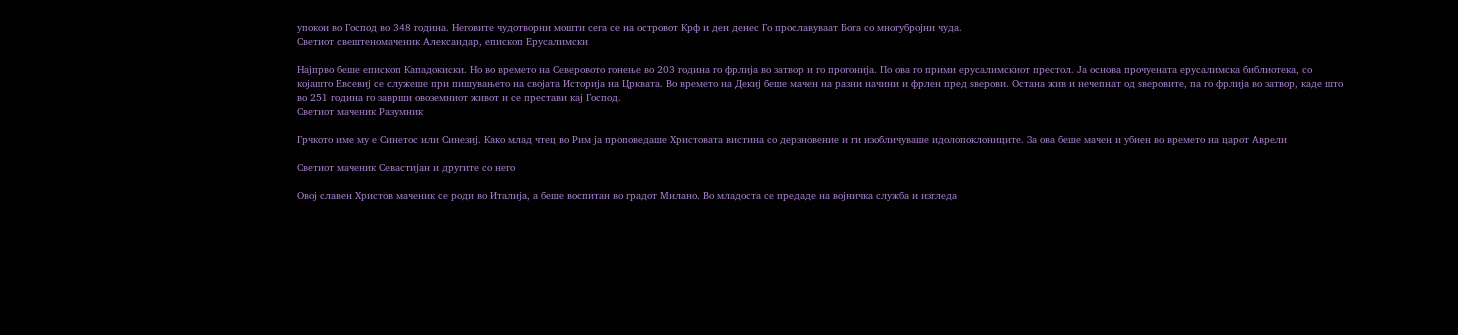упокои во Господ во 348 година. Неговите чудотворни мошти сега се на островот Крф и ден денес Го прославуваат Бога со многубројни чуда.
Светиот свештеномаченик Александар, епископ Ерусалимски

Најпрво беше епископ Кападокиски. Но во времето на Северовото гонење во 203 година го фрлија во затвор и го прогонија. По ова го прими ерусалимскиот престол. Ја основа прочуената ерусалимска библиотека, со којашто Евсевиј се служеше при пишувањето на својата Историја на Црквата. Во времето на Декиј беше мачен на разни начини и фрлен пред ѕверови. Остана жив и нечепнат од ѕверовите, па го фрлија во затвор, каде што во 251 година го заврши овоземниот живот и се престави кај Господ.
Светиот маченик Разумник

Грчкото име му е Синетос или Синезиј. Како млад чтец во Рим ја проповедаше Христовата вистина со дерзновение и ги изобличуваше идолопоклониците. За ова беше мачен и убиен во времето на царот Аврели

Светиот маченик Севастијан и другите со него

Овој славен Христов маченик се роди во Италија, а беше воспитан во градот Милано. Во младоста се предаде на војничка служба и изгледа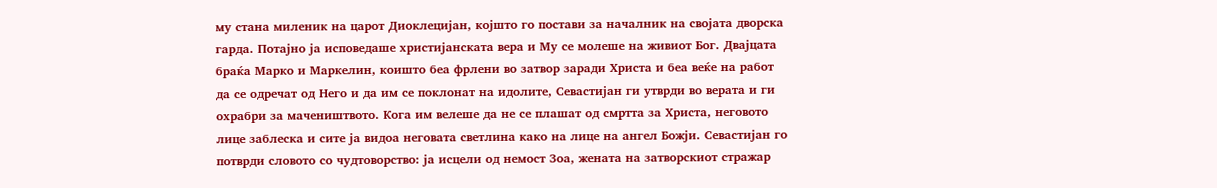му стана миленик на царот Диоклецијан, којшто го постави за началник на својата дворска гарда. Потајно ја исповедаше христијанската вера и Му се молеше на живиот Бог. Двајцата браќа Марко и Маркелин, коишто беа фрлени во затвор заради Христа и беа веќе на работ да се одречат од Него и да им се поклонат на идолите, Севастијан ги утврди во верата и ги охрабри за мачеништвото. Кога им велеше да не се плашат од смртта за Христа, неговото лице заблеска и сите ја видоа неговата светлина како на лице на ангел Божји. Севастијан го потврди словото со чудтоворство: ја исцели од немост Зоа, жената на затворскиот стражар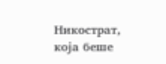Никострат, која беше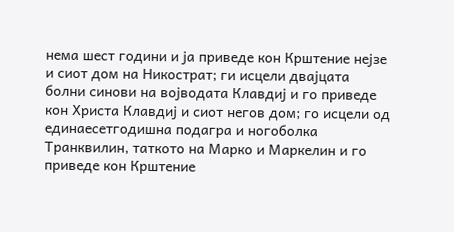нема шест години и ја приведе кон Крштение нејзе и сиот дом на Никострат; ги исцели двајцата болни синови на војводата Клавдиј и го приведе кон Христа Клавдиј и сиот негов дом; го исцели од единаесетгодишна подагра и ногоболка Транквилин, таткото на Марко и Маркелин и го приведе кон Крштение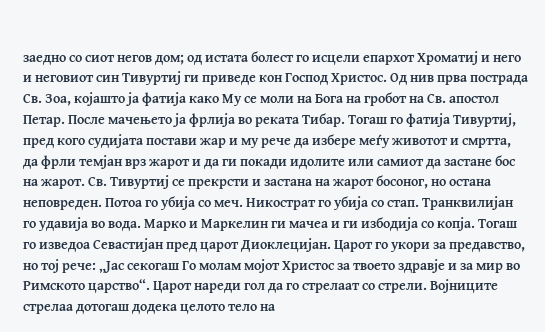заедно со сиот негов дом; од истата болест го исцели епархот Хроматиј и него и неговиот син Тивуртиј ги приведе кон Господ Христос. Од нив прва пострада Св. Зоа, којашто ја фатија како Му се моли на Бога на гробот на Св. апостол Петар. После мачењето ја фрлија во реката Тибар. Тогаш го фатија Тивуртиј, пред кого судијата постави жар и му рече да избере меѓу животот и смртта, да фрли темјан врз жарот и да ги покади идолите или самиот да застане бос на жарот. Св. Тивуртиј се прекрсти и застана на жарот босоног, но остана неповреден. Потоа го убија со меч. Никострат го убија со стап. Транквилијан го удавија во вода. Марко и Маркелин ги мачеа и ги избодија со копја. Тогаш го изведоа Севастијан пред царот Диоклецијан. Царот го укори за предавство, но тој рече: „Јас секогаш Го молам мојот Христос за твоето здравје и за мир во Римското царство“. Царот нареди гол да го стрелаат со стрели. Војниците стрелаа дотогаш додека целото тело на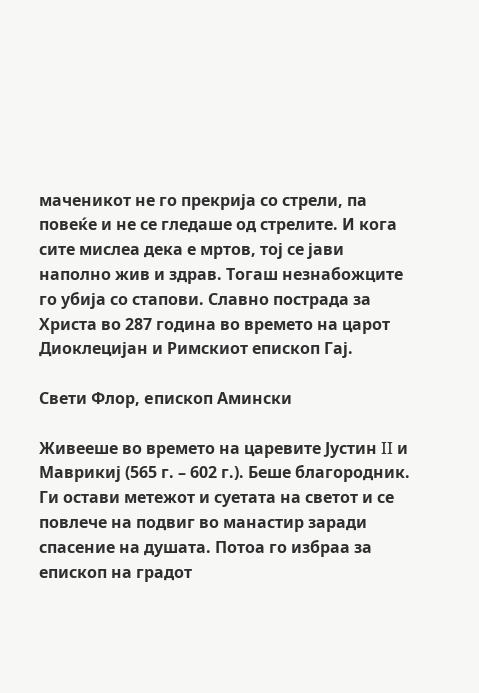маченикот не го прекрија со стрели, па повеќе и не се гледаше од стрелите. И кога сите мислеа дека е мртов, тој се јави наполно жив и здрав. Тогаш незнабожците го убија со стапови. Славно пострада за Христа во 287 година во времето на царот Диоклецијан и Римскиот епископ Гај.

Свети Флор, eпископ Амински

Живееше во времето на царевите Јустин II и Маврикиј (565 г. – 602 г.). Беше благородник. Ги остави метежот и суетата на светот и се повлече на подвиг во манастир заради спасение на душата. Потоа го избраа за епископ на градот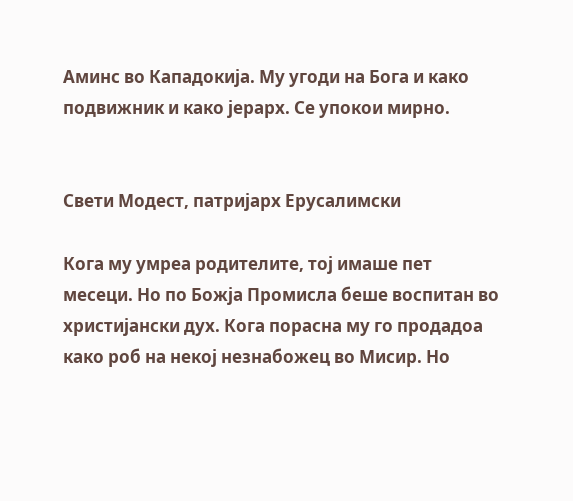Аминс во Кападокија. Му угоди на Бога и како подвижник и како јерарх. Се упокои мирно.


Свети Модест, патријарх Ерусалимски

Кога му умреа родителите, тој имаше пет месеци. Но по Божја Промисла беше воспитан во христијански дух. Кога порасна му го продадоа како роб на некој незнабожец во Мисир. Но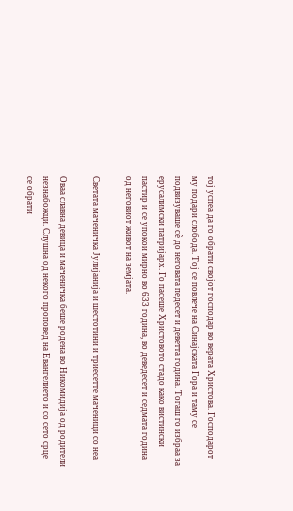тој успеа да го обрати својот господар во верата Христова. Господарот му подари слобода. Тој се повлече на Синајската Гора и таму се подвизуваше сѐ до неговата педесет и деветта година. Тогаш го избраа за ерусалимски патријарх. Го пасеше Христовото стадо како вистински пастир и се упокои мирно во 633 година, во деведесет и седмата година од неговиот живот на земјата.

Светата маченичка Јулијанија и шестотини и триесетте маченици со неа

Оваа славна девица и маченичка беше родена во Никомидија од родители незнабожци. Слушна од некого проповед на Евангелието и со сето срце се обрати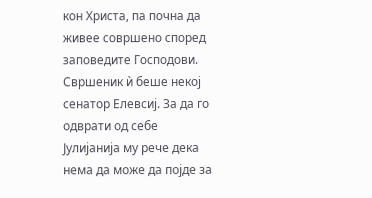кон Христа, па почна да живее совршено според заповедите Господови. Свршеник ѝ беше некој сенатор Елевсиј. За да го одврати од себе Јулијанија му рече дека нема да може да појде за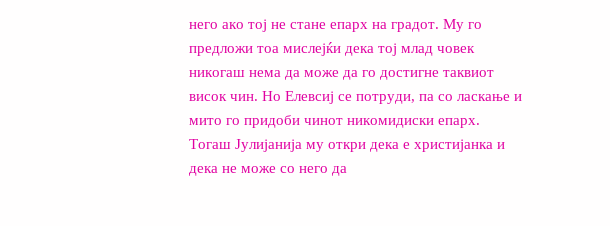него ако тој не стане епарх на градот. Му го предложи тоа мислејќи дека тој млад човек никогаш нема да може да го достигне таквиот висок чин. Но Елевсиј се потруди, па со ласкање и мито го придоби чинот никомидиски епарх. Тогаш Јулијанија му откри дека е христијанка и дека не може со него да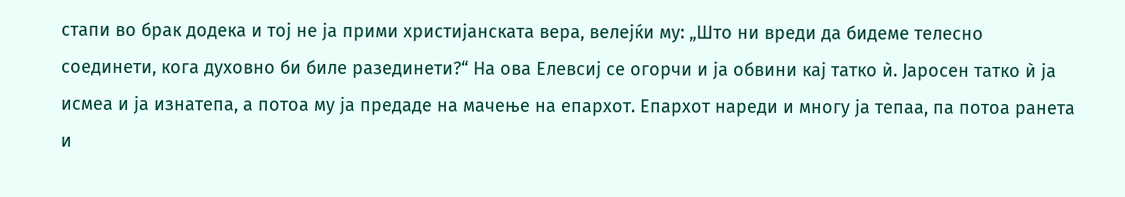стапи во брак додека и тој не ја прими христијанската вера, велејќи му: „Што ни вреди да бидеме телесно соединети, кога духовно би биле разединети?“ На ова Елевсиј се огорчи и ја обвини кај татко ѝ. Јаросен татко ѝ ја исмеа и ја изнатепа, а потоа му ја предаде на мачење на епархот. Епархот нареди и многу ја тепаа, па потоа ранета и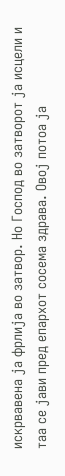искрвавена ја фрлија во затвор. Но Господ во затворот ја исцели и таа се јави пред епархот сосема здрава. Овој потоа ја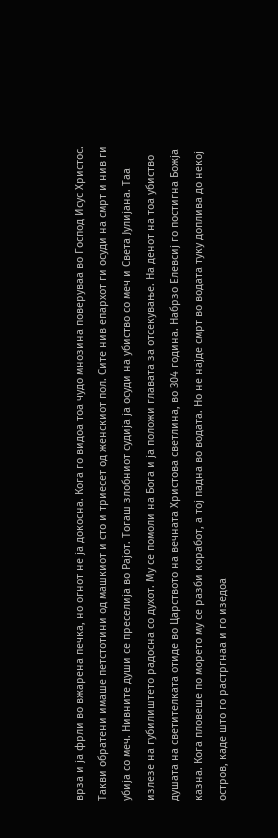врза и ја фрли во вжарена печка, но огнот не ја докосна. Кога го видоа тоа чудо мнозина поверуваа во Господ Исус Христос. Такви обратени имаше петстотини од машкиот и сто и триесет од женскиот пол. Сите нив епархот ги осуди на смрт и нив ги убија со меч. Нивните души се преселија во Рајот. Тогаш злобниот судија ја осуди на убиство со меч и Света Јулијана. Таа излезе на губилиштето радосна со духот. Му се помоли на Бога и ја положи главата за отсекување. На денот на тоа убиство душата на светителката отиде во Царството на вечната Христова светлина, во 304 година. Набрзо Елевсиј го постигна Божја казна. Кога пловеше по морето му се разби коработ, а тој падна во водата. Но не најде смрт во водата туку доплива до некој остров, каде што го растргнаа и го изедоа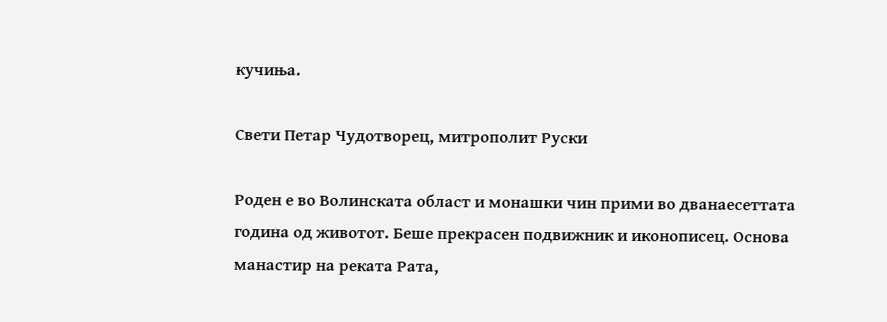кучиња.

Свети Петар Чудотворец, митрополит Руски

Роден е во Волинската област и монашки чин прими во дванаесеттата година од животот. Беше прекрасен подвижник и иконописец. Основа манастир на реката Рата,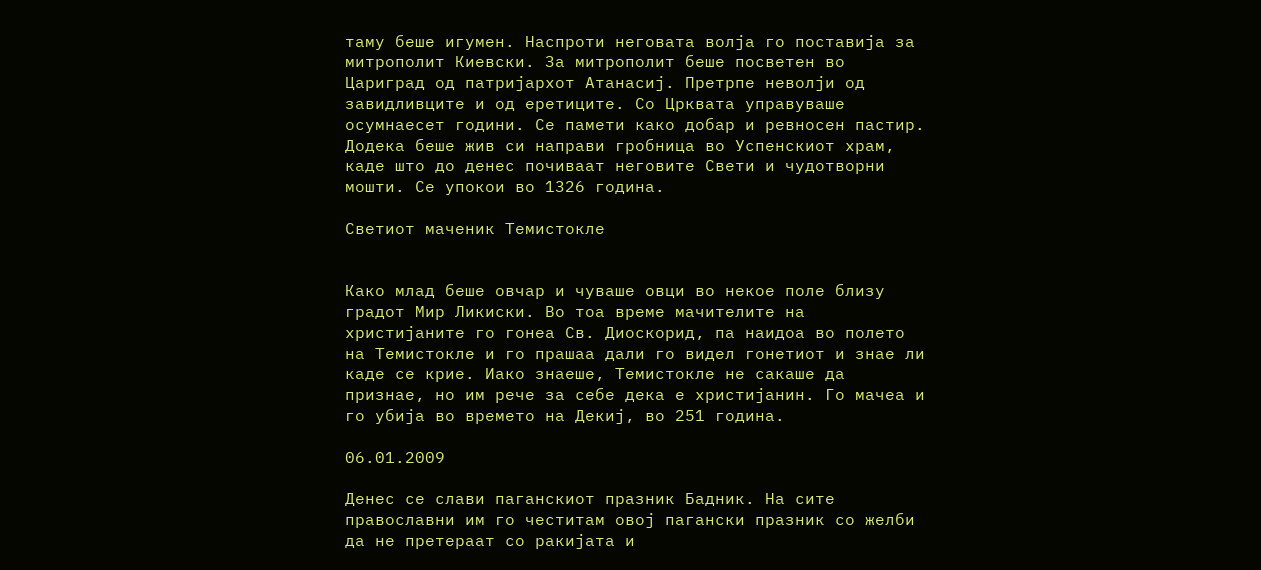таму беше игумен. Наспроти неговата волја го поставија за митрополит Киевски. За митрополит беше посветен во Цариград од патријархот Атанасиј. Претрпе неволји од завидливците и од еретиците. Со Црквата управуваше осумнаесет години. Се памети како добар и ревносен пастир. Додека беше жив си направи гробница во Успенскиот храм, каде што до денес почиваат неговите Свети и чудотворни мошти. Се упокои во 1326 година.

Светиот маченик Темистокле


Како млад беше овчар и чуваше овци во некое поле близу градот Мир Ликиски. Во тоа време мачителите на христијаните го гонеа Св. Диоскорид, па наидоа во полето на Темистокле и го прашаа дали го видел гонетиот и знае ли каде се крие. Иако знаеше, Темистокле не сакаше да признае, но им рече за себе дека е христијанин. Го мачеа и го убија во времето на Декиј, во 251 година.

06.01.2009

Денес се слави паганскиот празник Бадник. На сите православни им го честитам овој пагански празник со желби да не претераат со ракијата и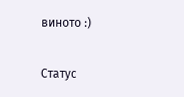виното :)

Статус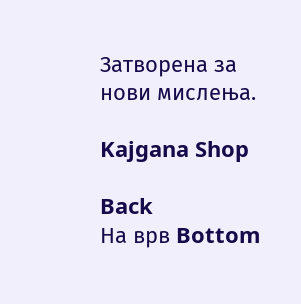Затворена за нови мислења.

Kajgana Shop

Back
На врв Bottom